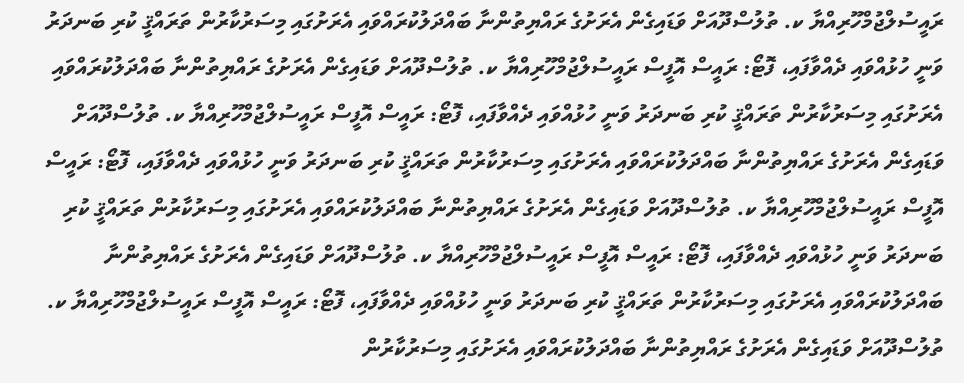ރައީސުލްޖުމްހޫރިއްޔާ ކ. ތުލުސްދޫއަށް ވަޑައިގެން އެރަށުގެ ރައްޔިތުންނާ ބައްދަލުކުރައްވައި އެރަށުގައި މިސަރުކާރުން ތަރައްޤީ ކުރި ބަނދަރު ވަނީ ހުޅުއްވައި ދެއްވާފައި، ފޮޓޯ: ރައީސް އޮފީސް ރައީސުލްޖުމްހޫރިއްޔާ ކ. ތުލުސްދޫއަށް ވަޑައިގެން އެރަށުގެ ރައްޔިތުންނާ ބައްދަލުކުރައްވައި އެރަށުގައި މިސަރުކާރުން ތަރައްޤީ ކުރި ބަނދަރު ވަނީ ހުޅުއްވައި ދެއްވާފައި، ފޮޓޯ: ރައީސް އޮފީސް ރައީސުލްޖުމްހޫރިއްޔާ ކ. ތުލުސްދޫއަށް ވަޑައިގެން އެރަށުގެ ރައްޔިތުންނާ ބައްދަލުކުރައްވައި އެރަށުގައި މިސަރުކާރުން ތަރައްޤީ ކުރި ބަނދަރު ވަނީ ހުޅުއްވައި ދެއްވާފައި، ފޮޓޯ: ރައީސް އޮފީސް ރައީސުލްޖުމްހޫރިއްޔާ ކ. ތުލުސްދޫއަށް ވަޑައިގެން އެރަށުގެ ރައްޔިތުންނާ ބައްދަލުކުރައްވައި އެރަށުގައި މިސަރުކާރުން ތަރައްޤީ ކުރި ބަނދަރު ވަނީ ހުޅުއްވައި ދެއްވާފައި، ފޮޓޯ: ރައީސް އޮފީސް ރައީސުލްޖުމްހޫރިއްޔާ ކ. ތުލުސްދޫއަށް ވަޑައިގެން އެރަށުގެ ރައްޔިތުންނާ ބައްދަލުކުރައްވައި އެރަށުގައި މިސަރުކާރުން ތަރައްޤީ ކުރި ބަނދަރު ވަނީ ހުޅުއްވައި ދެއްވާފައި، ފޮޓޯ: ރައީސް އޮފީސް ރައީސުލްޖުމްހޫރިއްޔާ ކ. ތުލުސްދޫއަށް ވަޑައިގެން އެރަށުގެ ރައްޔިތުންނާ ބައްދަލުކުރައްވައި އެރަށުގައި މިސަރުކާރުން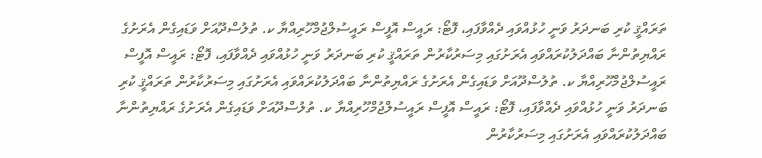ތަރައްޤީ ކުރި ބަނދަރު ވަނީ ހުޅުއްވައި ދެއްވާފައި، ފޮޓޯ: ރައީސް އޮފީސް ރައީސުލްޖުމްހޫރިއްޔާ ކ. ތުލުސްދޫއަށް ވަޑައިގެން އެރަށުގެ ރައްޔިތުންނާ ބައްދަލުކުރައްވައި އެރަށުގައި މިސަރުކާރުން ތަރައްޤީ ކުރި ބަނދަރު ވަނީ ހުޅުއްވައި ދެއްވާފައި، ފޮޓޯ: ރައީސް އޮފީސް ރައީސުލްޖުމްހޫރިއްޔާ ކ. ތުލުސްދޫއަށް ވަޑައިގެން އެރަށުގެ ރައްޔިތުންނާ ބައްދަލުކުރައްވައި އެރަށުގައި މިސަރުކާރުން ތަރައްޤީ ކުރި ބަނދަރު ވަނީ ހުޅުއްވައި ދެއްވާފައި، ފޮޓޯ: ރައީސް އޮފީސް ރައީސުލްޖުމްހޫރިއްޔާ ކ. ތުލުސްދޫއަށް ވަޑައިގެން އެރަށުގެ ރައްޔިތުންނާ ބައްދަލުކުރައްވައި އެރަށުގައި މިސަރުކާރުން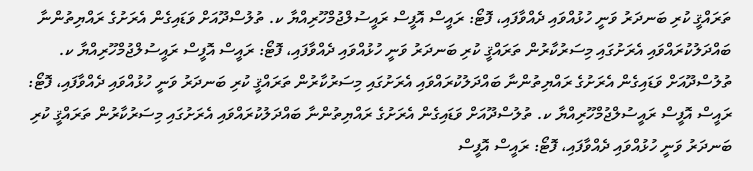ތަރައްޤީ ކުރި ބަނދަރު ވަނީ ހުޅުއްވައި ދެއްވާފައި، ފޮޓޯ: ރައީސް އޮފީސް ރައީސުލްޖުމްހޫރިއްޔާ ކ. ތުލުސްދޫއަށް ވަޑައިގެން އެރަށުގެ ރައްޔިތުންނާ ބައްދަލުކުރައްވައި އެރަށުގައި މިސަރުކާރުން ތަރައްޤީ ކުރި ބަނދަރު ވަނީ ހުޅުއްވައި ދެއްވާފައި، ފޮޓޯ: ރައީސް އޮފީސް ރައީސުލްޖުމްހޫރިއްޔާ ކ. ތުލުސްދޫއަށް ވަޑައިގެން އެރަށުގެ ރައްޔިތުންނާ ބައްދަލުކުރައްވައި އެރަށުގައި މިސަރުކާރުން ތަރައްޤީ ކުރި ބަނދަރު ވަނީ ހުޅުއްވައި ދެއްވާފައި، ފޮޓޯ: ރައީސް އޮފީސް ރައީސުލްޖުމްހޫރިއްޔާ ކ. ތުލުސްދޫއަށް ވަޑައިގެން އެރަށުގެ ރައްޔިތުންނާ ބައްދަލުކުރައްވައި އެރަށުގައި މިސަރުކާރުން ތަރައްޤީ ކުރި ބަނދަރު ވަނީ ހުޅުއްވައި ދެއްވާފައި، ފޮޓޯ: ރައީސް އޮފީސް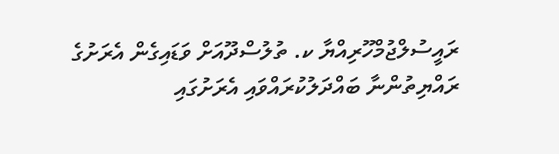ރައީސުލްޖުމްހޫރިއްޔާ ކ. ތުލުސްދޫއަށް ވަޑައިގެން އެރަށުގެ ރައްޔިތުންނާ ބައްދަލުކުރައްވައި އެރަށުގައި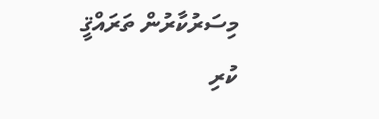މިސަރުކާރުން ތަރައްޤީ ކުރި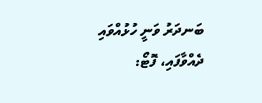ބަނދަރު ވަނީ ހުޅުއްވައި ދެއްވާފައި، ފޮޓޯ: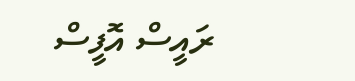ރައީސް އޮފީސް